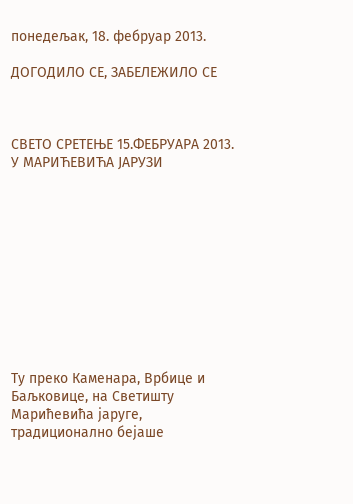понедељак, 18. фебруар 2013.

ДОГОДИЛО СЕ, ЗАБЕЛЕЖИЛО СЕ



СВЕТО СРЕТЕЊЕ 15.ФЕБРУАРА 2013. У МАРИЋЕВИЋА ЈАРУЗИ











Ту преко Каменара, Врбице и Баљковице, на Светишту Марићевића јаруге, традиционално бејаше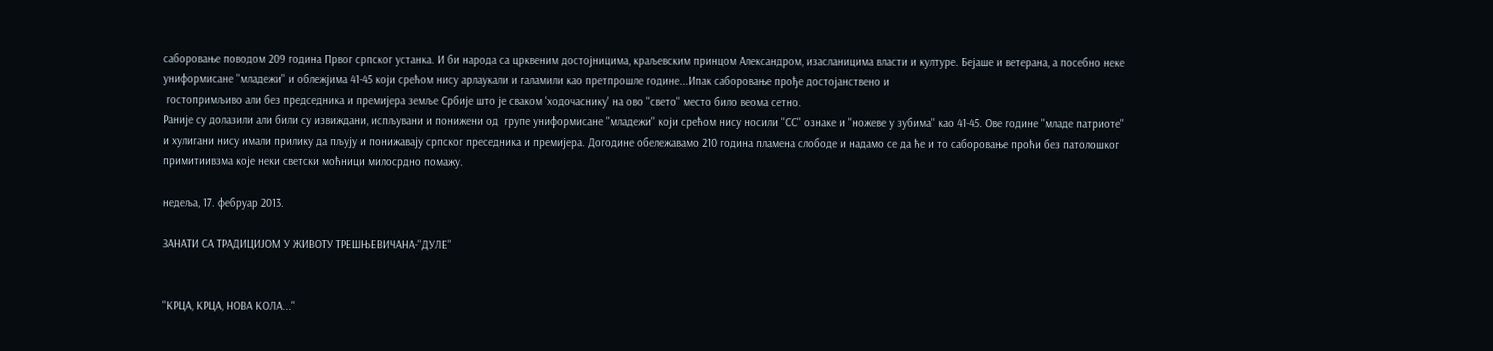саборовање поводом 209 година Првог српског устанка. И би народа са црквеним достојницима, краљевским принцом Александром, изасланицима власти и културе. Бејаше и ветерана, а посебно неке униформисане ''младежи'' и облежјима 41-45 који срећом нису арлаукали и галамили као претпрошле године...Ипак саборовање прође достојанствено и
 гостопримљиво али без председника и премијера земље Србије што је сваком 'ходочаснику' на ово ''свето'' место било веома сетно.
Раније су долазили али били су извиждани, испљувани и понижени од  групе униформисане ''младежи'' који срећом нису носили ''СС'' ознаке и ''ножеве у зубима'' као 41-45. Ове године ''младе патриоте'' и хулигани нису имали прилику да пљују и понижавају српског преседника и премијера. Догодине обележавамо 210 година пламена слободе и надамо се да ће и то саборовање проћи без патолошког примитиивзма које неки светски моћници милосрдно помажу.

недеља, 17. фебруар 2013.

ЗАНАТИ СА ТРАДИЦИЈОМ У ЖИВОТУ ТРЕШЊЕВИЧАНА-''ДУЛЕ''


''КРЦА, КРЦА, НОВА КОЛА...''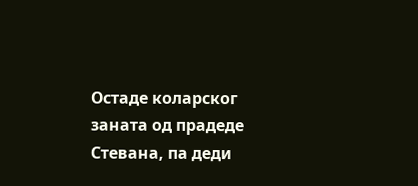Остаде коларског заната од прадеде Стевана, па деди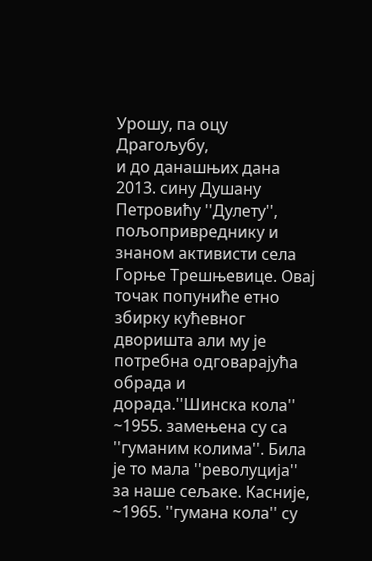Урошу, па оцу Драгољубу,
и до данашњих дана 2013. сину Душану Петровићу ''Дулету'', пољопривреднику и знаном активисти села Горње Трешњевице. Овај точак попуниће етно збирку кућевног дворишта али му је потребна одговарајућа обрада и дорада.''Шинска кола'' ~1955. замењена су са ''гуманим колима''. Била је то мала ''револуција'' за наше сељаке. Касније, ~1965. ''гумана кола'' су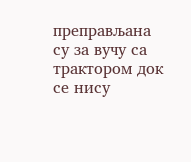преправљана су за вучу са трактором док се нису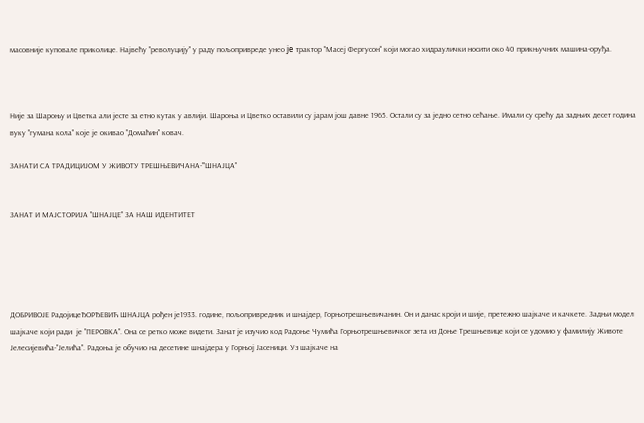масовније куповале приколице. Највећу ''револуцију'' у раду пољопривреде унео je трактор ''Масеј Фергусон'' који могао хидраулички носити око 40 прикњучних машина-оруђа.



Није за Шароњу и Цветка али јесте за етно кутак у авлији. Шароња и Цветко оставили су јарам још давне 1965. Остали су за једно сетно сећање. Имали су срећу да задњих десет година вуку ''гумана кола'' које је окивао ''Домаћин'' ковач.

ЗАНАТИ СА ТРАДИЦИЈОМ У ЖИВОТУ ТРЕШЊЕВИЧАНА-'''ШНАЈЦА''


ЗАНАТ И МАЈСТОРИЈА ''ШНАЈЦЕ'' ЗА НАШ ИДЕНТИТЕТ





ДОБРИВОЈЕ РадојицеЂОРЂЕВИЋ ШНАЈЦА рођен је1933. године, пољопривредник и шнајдер, Горњотрешњевичанин. Он и данас кроји и шије, претежно шајкаче и качкете. Задњи модел шајкаче који ради  је ''ПЕРОВКА''. Она се ретко може видети. Занат је изучио код Радоње Чумића Горњотрешњевичког зета из Доње Трешњевице који се удомио у фамилију Животе Јелесијевића-''Јелића''. Радоња је обучио на десетине шнајдера у Горњој Јасеници. Уз шајкаче на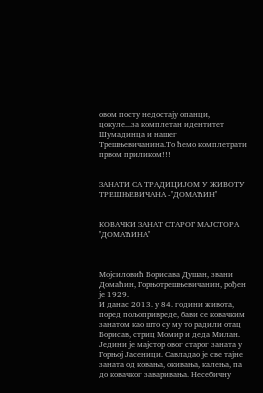овом посту недостају опанци, цокуле...за комплетан идентитет Шумадинца и нашег Трешњевичанина.То ћемо комплетрати првом приликом!!!


ЗАНАТИ СА ТРАДИЦИЈОМ У ЖИВОТУ ТРЕШЊЕВИЧАНА -''ДОМАЋИН''


КОВАЧКИ ЗАНАТ СТАРОГ МАЈСТОРА ''ДОМАЋИНА''



Мојсиловић Борисава Душан, звани Домаћин, Горњотрешњевичанин, рођен је 1929.
И данас 2013. у 84. години живота,  поред пољопривреде, бави се ковачким занатом као што су му то радили отац Борисав, стриц Момир и деда Милан. Једини је мајстор овог старог заната у Горњој Јасеници. Савладао је све тајне заната од ковања, окивања, калења, па до ковачког заваривања. Несебичну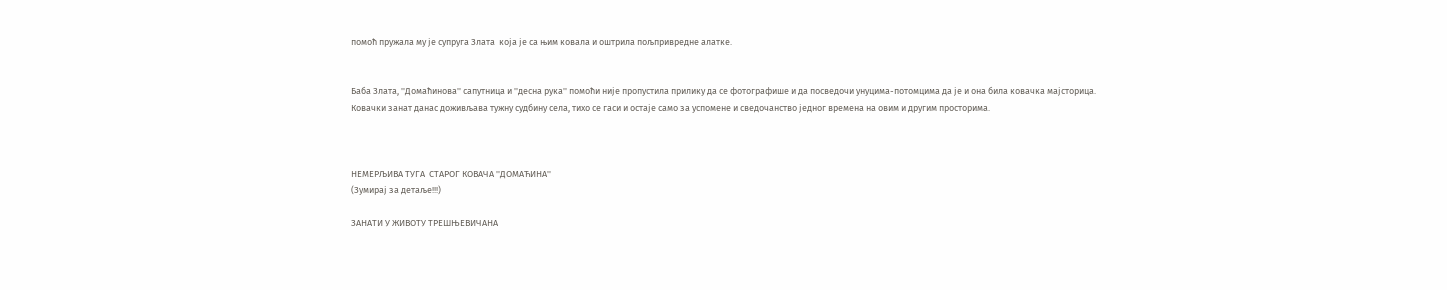помоћ пружала му је супруга Злата  која је са њим ковала и оштрила пољпривредне алатке.


Баба Злата, ''Домаћинова'' сапутница и ''десна рука'' помоћи није пропустила прилику да се фотографише и да посведочи унуцима-потомцима да је и она била ковачка мајсторица.
Ковачки занат данас доживљава тужну судбину села, тихо се гаси и остаје само за успомене и сведочанство једног времена на овим и другим просторима.



НЕМЕРЉИВА ТУГА  СТАРОГ КОВАЧА ''ДОМАЋИНА''
(Зумирај за детаље!!!)

ЗАНАТИ У ЖИВОТУ ТРЕШЊЕВИЧАНА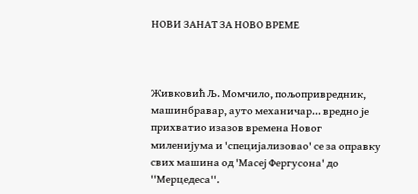НОВИ ЗАНАТ ЗА НОВО ВРЕМЕ



Живковић Љ. Момчило, пољопривредник, машинбравар, ауто механичар... вредно је прихватио изазов времена Новог миленијума и 'специјализовао' се за оправку свих машина од 'Масеј Фергусона' до ''Мерцедеса''.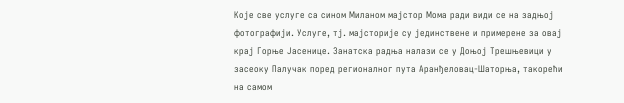Које све услуге са сином Миланом мајстор Мома ради види се на задњој фотографији. Услуге, тј. мајсторије су јединствене и примерене за овај крај Горње Јасенице. Занатска радња налази се у Доњој Трешњевици у засеоку Палучак поред регионалног пута Аранђеловац-Шаторња, такорећи на самом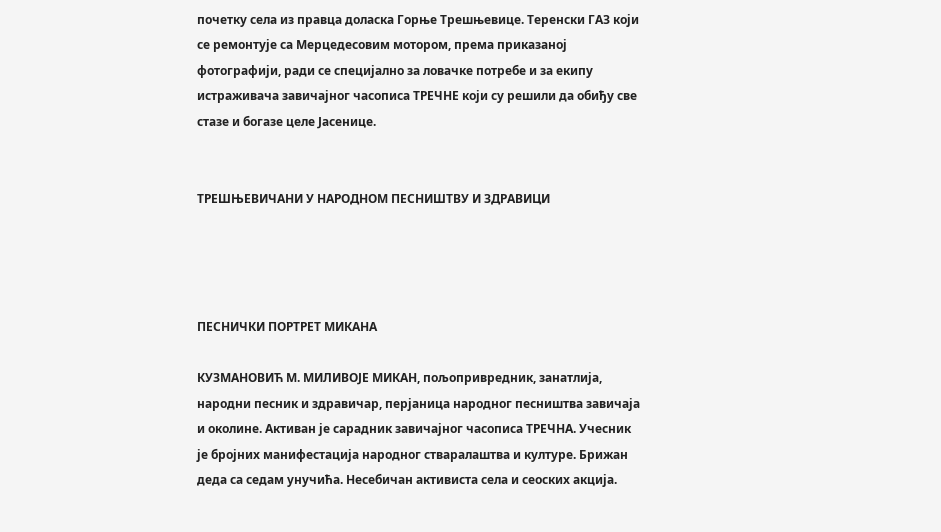почетку села из правца доласка Горње Трешњевице. Теренски ГАЗ који се ремонтује са Мерцедесовим мотором, према приказаној фотографији, ради се специјално за ловачке потребе и за екипу истраживача завичајног часописа ТРЕЧНЕ који су решили да обиђу све стазе и богазе целе Јасенице.


ТРЕШЊЕВИЧАНИ У НАРОДНОМ ПЕСНИШТВУ И ЗДРАВИЦИ




ПЕСНИЧКИ ПОРТРЕТ МИКАНА

КУЗМАНОВИЋ М. МИЛИВОЈЕ МИКАН, пољопривредник, занатлија, народни песник и здравичар, перјаница народног песништва завичаја и околине. Aктиван је сарадник завичајног часописа ТРЕЧНА. Учесник је бројних манифестација народног стваралаштва и културе. Брижан деда са седам унучића. Несебичан активиста села и сеоских акција.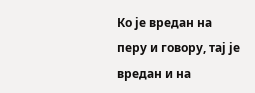Ко је вредан на перу и говору, тај је вредан и на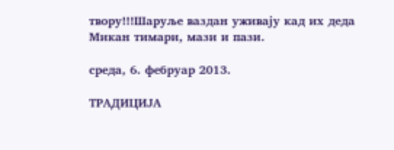твору!!!Шаруље ваздан уживају кад их деда Микан тимари, мази и пази.

среда, 6. фебруар 2013.

ТРАДИЦИЈА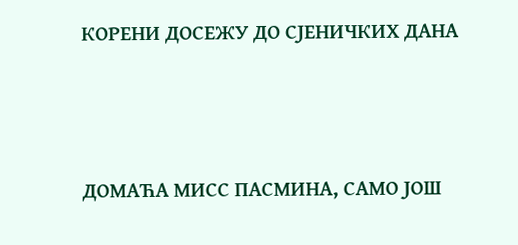КОРЕНИ ДОСЕЖУ ДО СЈЕНИЧКИХ ДАНА




ДОМАЋА МИСС ПАСМИНА, САМО ЈОШ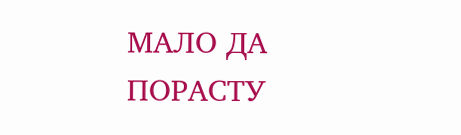МАЛО ДА ПОРАСТУ